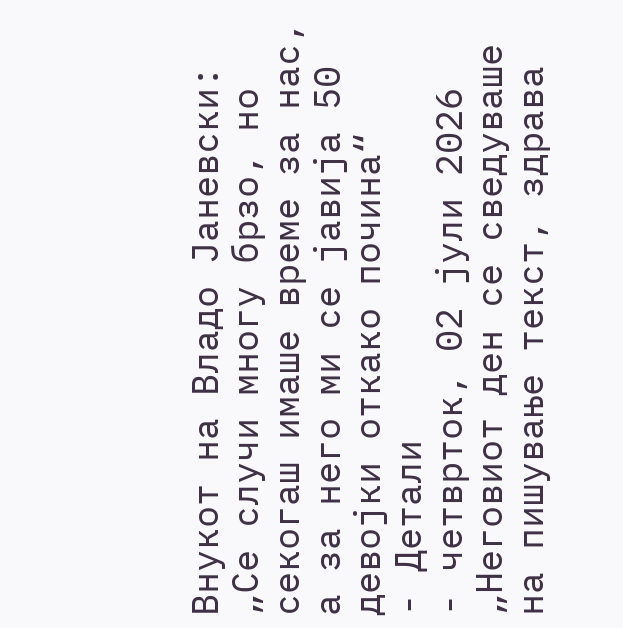Внукот на Владо Јаневски: „Се случи многу брзо, но секогаш имаше време за нас, а за него ми се јавија 50 девојки откако почина“
- Детали
- четврток, 02 јули 2026
„Неговиот ден се сведуваше на пишување текст, здрава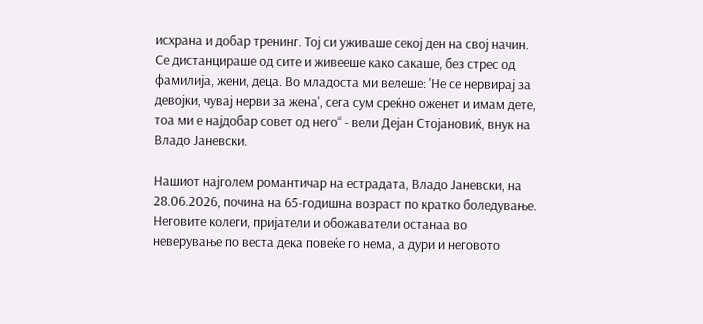исхрана и добар тренинг. Тој си уживаше секој ден на свој начин. Се дистанцираше од сите и живееше како сакаше, без стрес од фамилија, жени, деца. Во младоста ми велеше: 'Не се нервирај за девојки, чувај нерви за жена', сега сум среќно оженет и имам дете, тоа ми е најдобар совет од него“ - вели Дејан Стојановиќ, внук на Владо Јаневски.

Нашиот најголем романтичар на естрадата, Владо Јаневски, на 28.06.2026, почина на 65-годишна возраст по кратко боледување.
Неговите колеги, пријатели и обожаватели останаа во неверување по веста дека повеќе го нема, а дури и неговото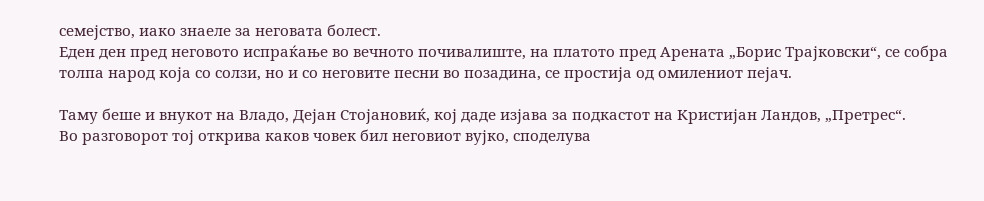семејство, иако знаеле за неговата болест.
Еден ден пред неговото испраќање во вечното почивалиште, на платото пред Арената „Борис Трајковски“, се собра толпа народ која со солзи, но и со неговите песни во позадина, се простија од омилениот пејач.

Таму беше и внукот на Владо, Дејан Стојановиќ, кој даде изјава за подкастот на Кристијан Ландов, „Претрес“.
Во разговорот тој открива каков човек бил неговиот вујко, споделува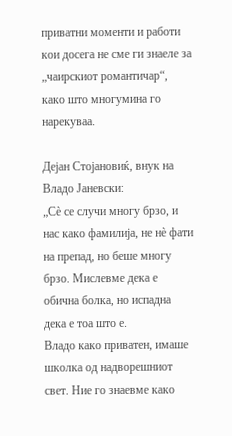приватни моменти и работи кои досега не сме ги знаеле за „чаирскиот романтичар“, како што многумина го нарекуваа.

Дејан Стојановиќ, внук на Владо Јаневски:
„Сè се случи многу брзо, и нас како фамилија, не нè фати на препад, но беше многу брзо. Мислевме дека е обична болка, но испадна дека е тоа што е.
Владо како приватен, имаше школка од надворешниот свет. Ние го знаевме како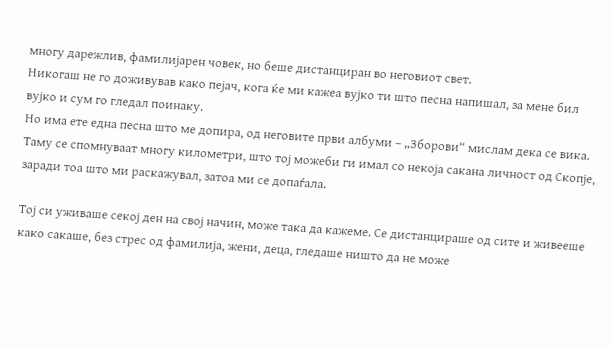многу дарежлив, фамилијарен човек, но беше дистанциран во неговиот свет.
Никогаш не го доживував како пејач, кога ќе ми кажеа вујко ти што песна напишал, за мене бил вујко и сум го гледал поинаку.
Но има ете една песна што ме допира, од неговите први албуми – „Зборови“ мислам дека се вика. Таму се спомнуваат многу километри, што тој можеби ги имал со некоја сакана личност од Скопје, заради тоа што ми раскажувал, затоа ми се допаѓала.

Тој си уживаше секој ден на свој начин, може така да кажеме. Се дистанцираше од сите и живееше како сакаше, без стрес од фамилија, жени, деца, гледаше ништо да не може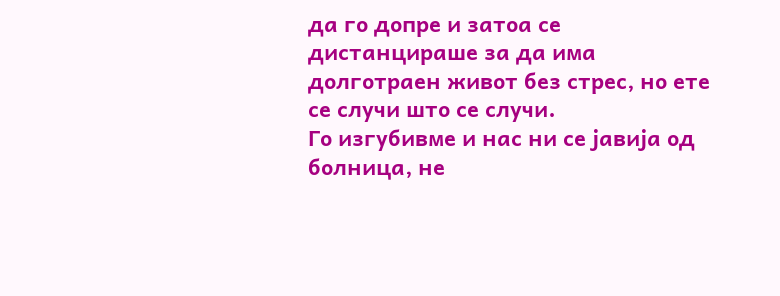да го допре и затоа се дистанцираше за да има долготраен живот без стрес, но ете се случи што се случи.
Го изгубивме и нас ни се јавија од болница, не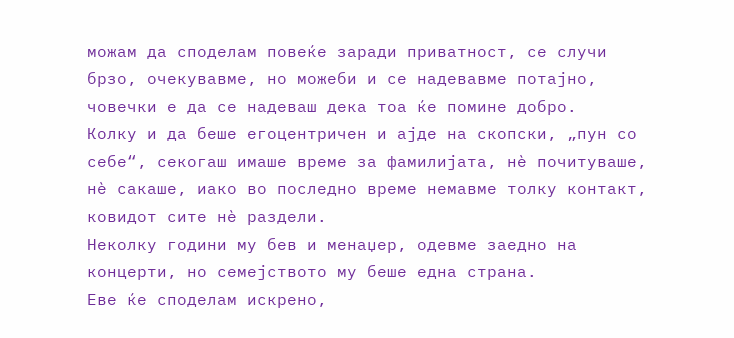можам да споделам повеќе заради приватност, се случи брзо, очекувавме, но можеби и се надевавме потајно, човечки е да се надеваш дека тоа ќе помине добро.
Колку и да беше егоцентричен и ајде на скопски, „пун со себе“, секогаш имаше време за фамилијата, нè почитуваше, нè сакаше, иако во последно време немавме толку контакт, ковидот сите нè раздели.
Неколку години му бев и менаџер, одевме заедно на концерти, но семејството му беше една страна.
Еве ќе споделам искрено,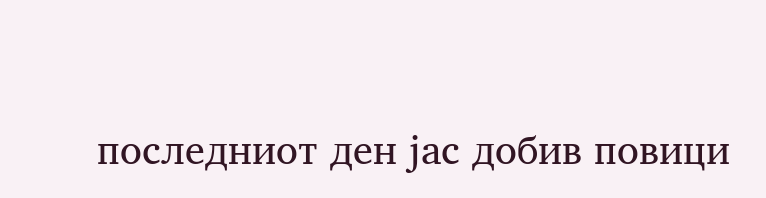последниот ден јас добив повици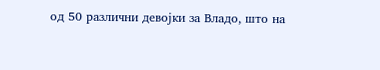од 50 различни девојки за Владо, што на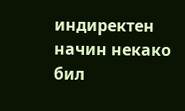индиректен начин некако бил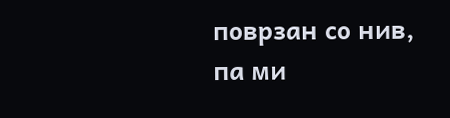поврзан со нив, па ми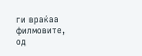ги враќаа филмовите, од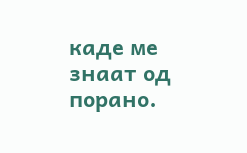каде ме знаат од порано.